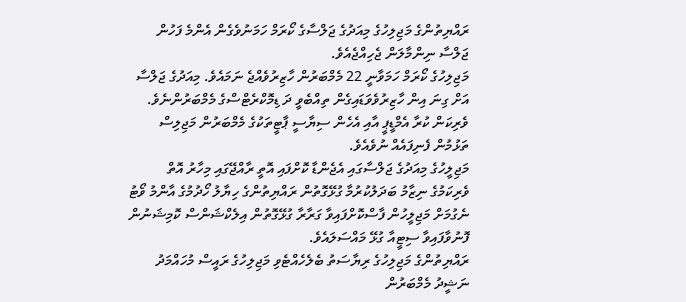ރައްޔިތުންގެ މަޖިލިހުގެ މިއަދުގެ ޖަލްސާގެ ކޯރަމް ހަމަނުވެގެން އެންމެ ފަހުން ޖަލްސާ ނިންމާލަން ޖެހިއްޖެއެވެ.
މަޖިލިހުގެ ކޯރަމް ހަމަވާނީ 22 މެމްބަރުން ހާޒިރުވެއްޖެ ނަމައެވެ. މިއަދުގެ ޖަލްސާ އަށް ގިނަ އިން ހާޒިރުވެވަޑައިގެން ތިއްބެވީ ދަ ޑިމޮކްރެޓްސްގެ މެމްބަރުންނެވެ. ވެރިކަން ކުރާ އެމްޑީޕީ އާއި އެހެން ސިޔާސީ ޕާޓީތަކުގެ މެމްބަރުން މަޖިލިސް ތަޅުމުން ފެނިފައެއް ނުވެއެވެ.
މަޖިލީހުގެ މިއަދުގެ ޖަލްސާގައި އެޖެންޑާ ކޮށްފައި އޮތީ ރާއްޖޭގައި މިހާރު އޮތް ވެރިކަމުގެ ނިޒާމު ބަދަލުކުރުމާ ގުޅޭގޮތުން ރައްޔިތުންގެ ހިޔާލު ހޯދުމުގެ އާންމު ވޯޓު ނެގުމަށް މަޖިލީހުން ފާސްކޮށްފައިވާ ގަރާރާ ގުޅޭގޮތުން އިލެކްޝަންސް ކޮމިޝަނުން ފޮނުވާފައިވާ ސިޓީއާ ގުޅޭ މައްސަލައެވެ.
ރައްޔިތުންގެ މަޖިލިހުގެ ރިޔާސަތު ބެލެހެއްޓެވި މަޖިލިހުގެ ރައީސް މުހައްމަދު ނަޝީދު މެމްބަރުން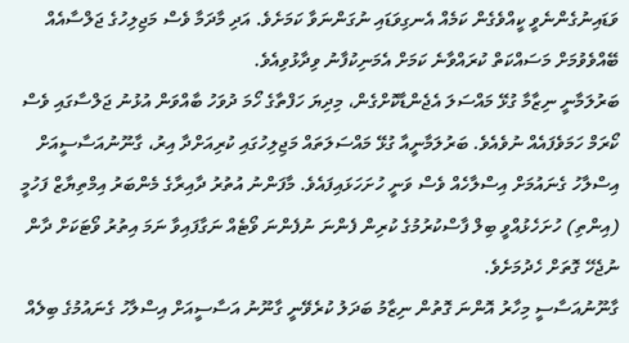ވަޑައިނުގެންނެވީ ކީއްވެގެން ކަމެއް އެނގިވަޑައި ނުގަންނަވާ ކަމަށެވެ. އަދި މާދަމާ ވެސް މަޖިލިހުގެ ޖަލްސާއެއް ބޭއްވެވުމަށް މަސައްކަތް ކުރައްވާނެ ކަމަށް އެމަނިކުފާނު ވިދާޅުވިއެވެ.
ބަރުލަމާނީ ނިޒާމާ ގުޅޭ މައްސަލަ އެޖެންޑާކޮށްގެން، މިދިޔަ ހަފްތާގެ ހޯމަ ދުވަހު ބާއްވަން އުޅުނު ޖަލްސާގައި ވެސް ކޯރަމް ހަމަވެފައެއް ނުވެއެވެ. ބަރުލަމާނީއާ ގުޅޭ މައްސަލަތައް މަޖިލިހުގައި ކުރިއަށްދާ އިރު، ގާނޫނުއަސާސީއަށް އިސްލާހު ގެނައުމަށް އިސްލާހެއް ވެސް ވަނީ ހުށަހަޅައިފައެވެ. މާފަންނު އުތުރު ދާއިރާގެ މެންބަރު އިމްތިޔާޒް ފަހުމީ (އިންތި) ހުށަހެޅުއްވީ ބިލް ފާސްކުރުމުގެ ކުރިން ފެންނަ ނުފެންނަ ވޯޓެއް ނަގާފައިވާ ނަމަ އިތުރު ވޯޓަކަށް ދާން ނުޖެހޭ ގޮތަށް ހެދުމަށެވެ.
ގާނޫނުއަސާސީ މިހާރު އޮންނަ ގޮތުން ނިޒާމު ބަދަލު ކުރެވޭނީ ގާނޫނު އަސާސީއަށް އިސްލާހު ގެނައުމުގެ ބިލެއް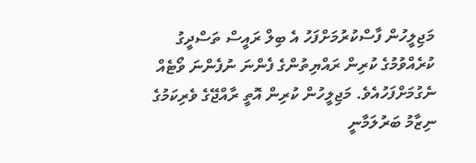މަޖިލީހުން ފާސްކުރުމަށްފަހު އެ ބިލް ރައީސް ތަސްދީގު ކުރެއްވުމުގެ ކުރިން ރައްޔިތުންގެ ފެންނަ ނުފެންނަ ވޯޓެއް ނެގުމަށްފަހުއެވެ. މަޖިލީހުން ކުރިން އޮތީ ރާއްޖޭގެ ވެރިކަމުގެ ނިޒާމު ބަރުލަމާނީ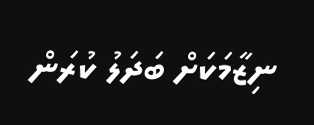ނިޒާމަކަށް ބަދަލު ކުރަން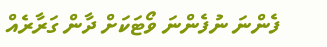ފެންނަ ނުފެންނަ ވޯޓަކަށް ދާން ގަރާރެއް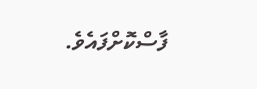ފާސްކޮށްފައެވެ.